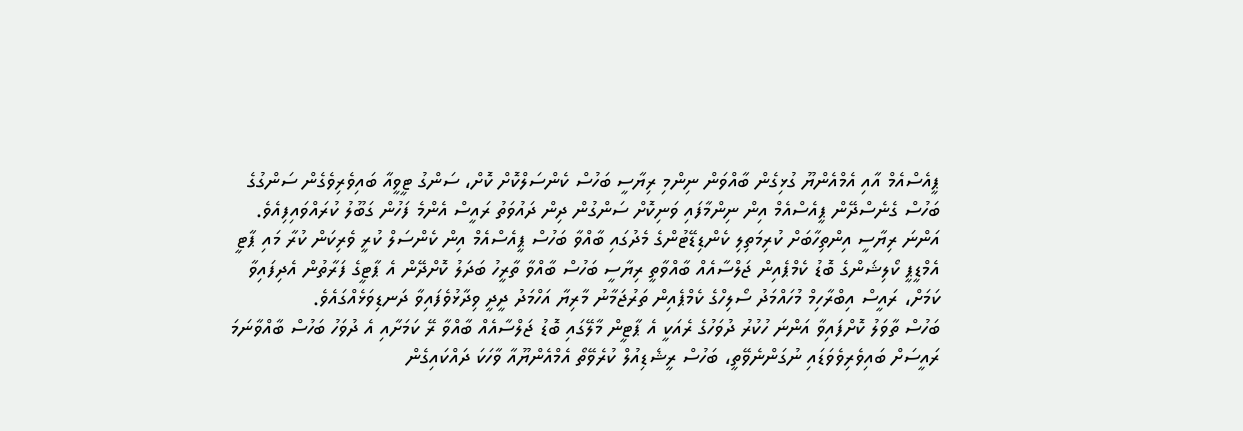ޕީއެސްއެމް އާއި އެމްއެންޔޫ ގުޅިގެން ބާއްވަން ނިންމި ރިޔާސީ ބަހުސް ކެންސަލްކޮށް ކޮށް، ސަންގު ޓީވީއާ ބައިވެރިވެގެން ސަންގުގެ ބަހުސް ގެނެސްދޭން ޕީއެސްއެމް އިން ނިންމާފައި ވަނިކޮށް ސަންގުން ދިން ދައުވަތު ރައީސް އެންމެ ފަހުން ގަބޫލު ކުރައްވައިފިއެވެ.
އަންނަ ރިޔާސީ އިންތިހާބަށް ކުރިމަތިލި ކެންޑިޑޭޓުންގެ މެދުގައި ބާއްވާ ބަހުސް ޕީއެސްއެމް އިން ކެންސަލް ކުރީ ވެރިކަން ކުރާ މައި ޕާޓީ އެމްޑީޕީ ކޯލިޝަންގެ ބޮޑު ކެމްޕެއިން ޖަލްސާއެއް ބާއްވާތީ ރިޔާސީ ބަހުސް ބާއްވާ ތާރީހު ބަދަލު ކޮށްދޭން އެ ޕާޓީގެ ފަރާތުން އެދިފައިވާ ކަމަށް، ރައީސް އިބްރާހިމް މުހައްމަދު ސޯލިހްގެ ކެމްޕެއިން ތަރުޖަމާނު މާރިޔާ އަހްމަދު ދީދީ ވިދާޅުވެފައިވާ ދަނޑިވަޅެއްގައެވެ.
ބަހުސް ތާވަލު ކޮށްފައިވާ އަންނަ ހުކުރު ދުވަހުގެ ރެއަކީ އެ ޕާޓީން މާލޭގައި ބޮޑު ޖަލްސާއެއް ބާއްވާ ރޭ ކަމަށާއި އެ ދުވަހު ބަހުސް ބާއްވާނަމަ ރައީސަށް ބައިވެރިވެވަޑައި ނުގަންނެވޭތީ، ބަހުސް ރީޝެޑިއުލް ކުރެވޭތޯ އެމްއެންޔޫއާ ވާހަކަ ދައްކައިގެން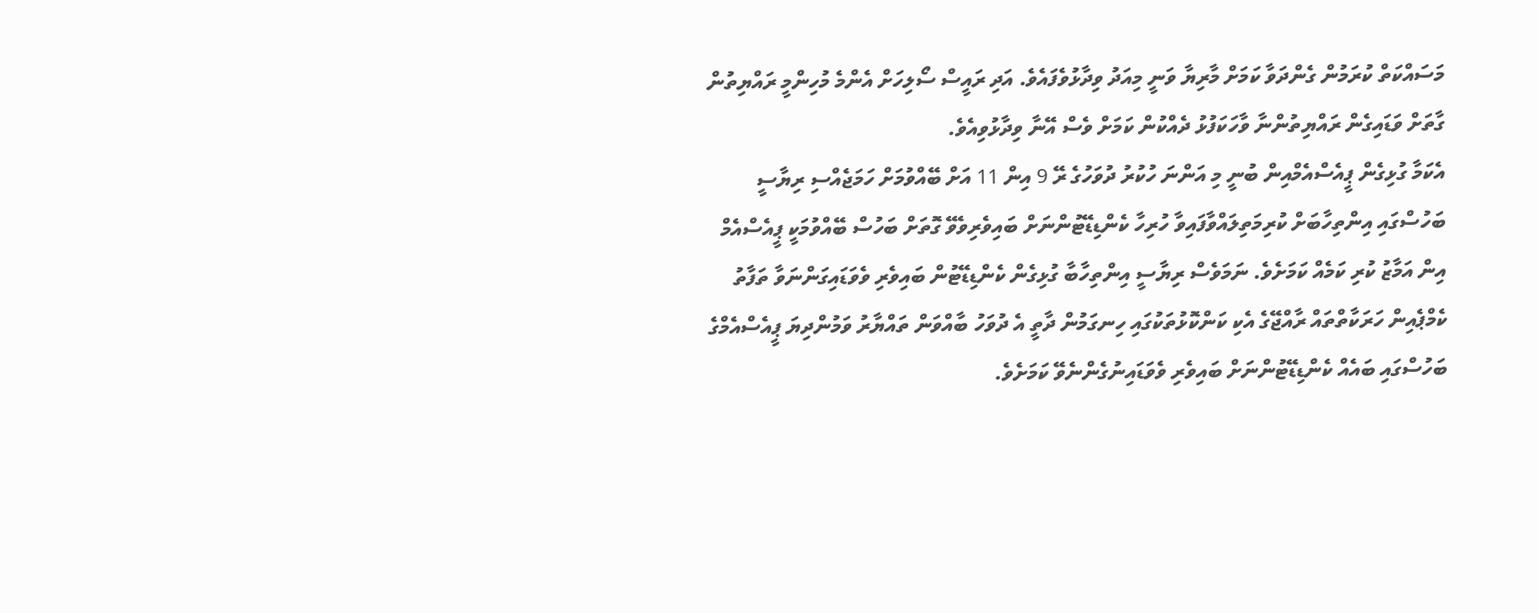މަސައްކަތް ކުރަމުން ގެންދަވާ ކަމަށް މާރިޔާ ވަނީ މިއަދު ވިދާޅުވެފައެވެ. އަދި ރައީސް ސޯލިހަށް އެންމެ މުހިންމީ ރައްޔިތުން ގާތަށް ވަޑައިގެން ރައްޔިތުންނާ ވާހަކަފުޅު ދެއްކުން ކަމަށް ވެސް އޭނާ ވިދާޅުވިއެވެ.
އެކަމާ ގުޅިގެން ޕީއެސްއެމްއިން ބުނީ މި އަންނަ ހުކުރު ދުވަހުގެ ރޭ 9 އިން 11 އަށް ބޭއްވުމަށް ހަމަޖެއްސި ރިޔާސީ ބަހުސްގައި އިންތިހާބަށް ކުރިމަތިލައްވާފައިވާ ހުރިހާ ކެންޑިޑޭޓުންނަށް ބައިވެރިވެވޭ ގޮތަށް ބަހުސް ބޭއްވުމަކީ ޕީއެސްއެމް އިން އަމާޒު ކުރި ކަމެއް ކަމަށެވެ. ނަމަވެސް ރިޔާސީ އިންތިހާބާ ގުޅިގެން ކެންޑިޑޭޓުން ބައިވެރި ވެވަޑައިގަންނަވާ ތަފާތު ކެމްޕެއިން ހަރަކާތްތައް ރާއްޖޭގެ އެކި ކަންކޮޅުތަކުގައި ހިނގަމުން ދާތީ އެ ދުވަހު ބާއްވަން ތައްޔާރު ވަމުންދިޔަ ޕީއެސްއެމްގެ ބަހުސްގައި ބައެއް ކެންޑިޑޭޓުންނަށް ބައިވެރި ވެވަޑައިނުގެންނެވޭ ކަމަށެވެ.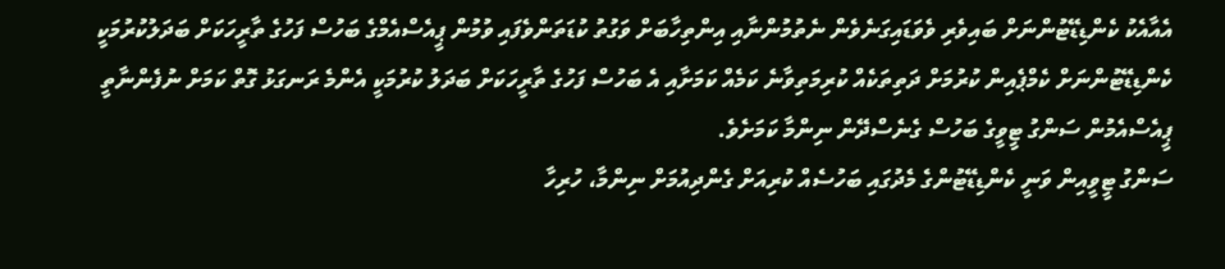އެއާއެކު ކެންޑިޑޭޓުންނަށް ބައިވެރި ވެވަޑައިގަނެވެން ނެތުމުންނާއި އިންތިހާބަށް ވަގުތު ކުޑަތަންވެފައި ވުމުން ޕީއެސްއެމްގެ ބަހުސް ފަހުގެ ތާރީހަކަށް ބަދަލުކުރުމަކީ ކެންޑިޑޭޓުންނަށް ކެމްޕެއިން ކުރުމަށް ދަތިތަކެއް ކުރިމަތިވާނެ ކަމެއް ކަމަށާއި އެ ބަހުސް ފަހުގެ ތާރީހަކަށް ބަދަލު ކުރުމަކީ އެންމެ ރަނގަޅު ގޮތް ކަމަށް ނުފެންނާތީ ޕީއެސްއެމުން ސަންގު ޓީވީގެ ބަހުސް ގެނެސްދޭން ނިންމާ ކަމަށެވެ.
ސަންގު ޓީވީއިން ވަނީ ކެންޑިޑޭޓުންގެ މެދުގައި ބަހުސެއް ކުރިއަށް ގެންދިއުމަށް ނިންމާ، ހުރިހާ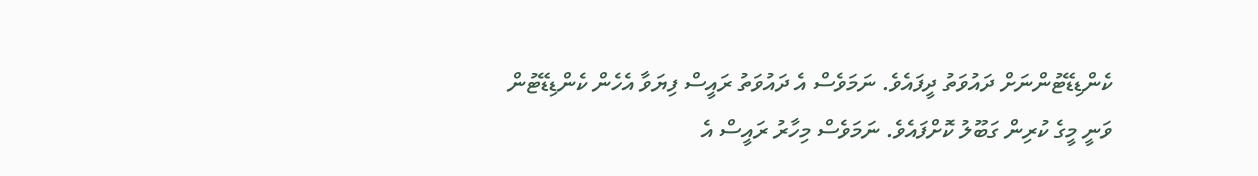ކެންޑިޑޭޓުންނަށް ދައުވަތު ދީފައެވެ. ނަމަވެސް އެ ދައުވަތު ރައީސް ފިޔަވާ އެހެން ކެންޑިޑޭޓުން ވަނީ މީގެ ކުރިން ގަބޫލު ކޮށްފައެވެ. ނަމަވެސް މިހާރު ރައީސް އެ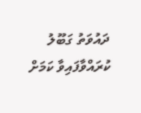ދައުވަތު ގަބޫލު ކުރައްވާފައިވާ ކަމަށް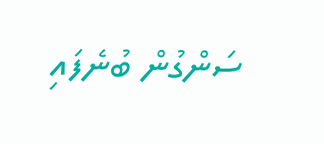ސަންގުން ބުނެފައި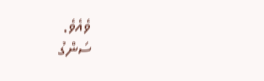ވެއެވެ.
ސަންގު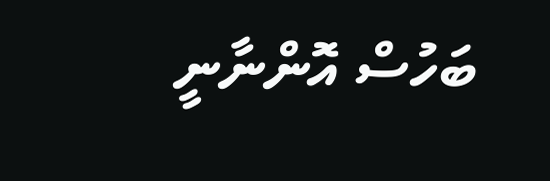ބަހުސް އޮންނާނީ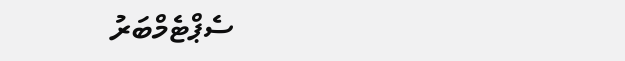ސެޕްޓެމްބަރު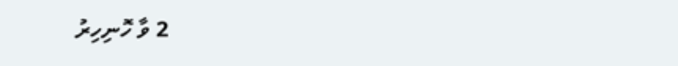2 ވާ ހޮނިހިރު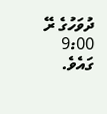ދުވަހުގެ ރޭ 9:00 ގައެވެ.